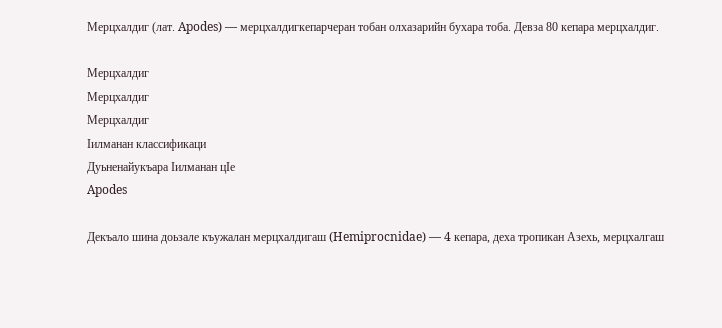Мерцхалдиг (лат. Apodes) — мерцхалдигкепарчеран тобан олхазарийн бухара тоба. Девза 80 кепара мерцхалдиг.

Мерцхалдиг
Мерцхалдиг
Мерцхалдиг
Ӏилманан классификаци
Дуьненайукъара Ӏилманан цӀе
Apodes

Декъало шина доьзале къужалан мерцхалдигаш (Hemiprocnidae) — 4 кепара, деха тропикан Азехь, мерцхалгаш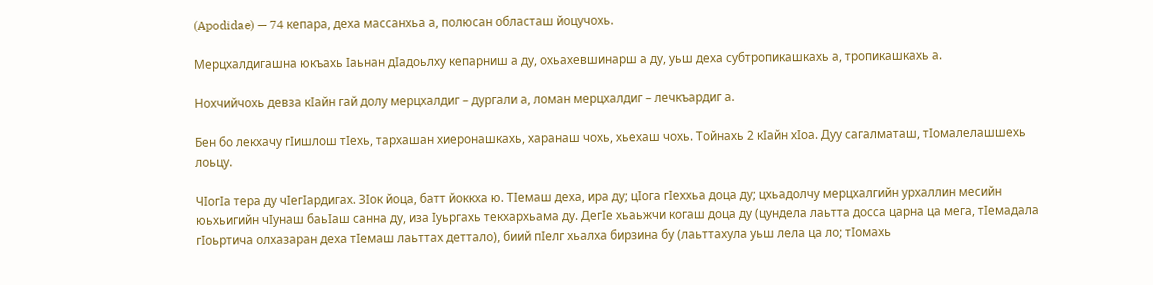(Apodidae) — 74 кепара, деха массанхьа а, полюсан областаш йоцучохь.

Мерцхалдигашна юкъахь Ӏаьнан дӀадоьлху кепарниш а ду, охьахевшинарш а ду, уьш деха субтропикашкахь а, тропикашкахь а.

Нохчийчохь девза кӀайн гай долу мерцхалдиг – дургали а, ломан мерцхалдиг – лечкъардиг а.

Бен бо лекхачу гӀишлош тӀехь, тархашан хиеронашкахь, харанаш чохь, хьехаш чохь. Тойнахь 2 кӀайн хӀоа. Дуу сагалматаш, тӀомалелашшехь лоьцу.

ЧӀогӀа тера ду чӀегӀардигах. ЗӀок йоца, батт йоккха ю. ТӀемаш деха, ира ду; цӀога гӀеххьа доца ду; цхьадолчу мерцхалгийн урхаллин месийн юьхьигийн чӀунаш баьӀаш санна ду, иза Ӏуьргахь текхархьама ду. ДегӀе хьаьжчи когаш доца ду (цундела лаьтта досса царна ца мега, тӀемадала гӀоьртича олхазаран деха тӀемаш лаьттах деттало), биий пӀелг хьалха бирзина бу (лаьттахула уьш лела ца ло; тӀомахь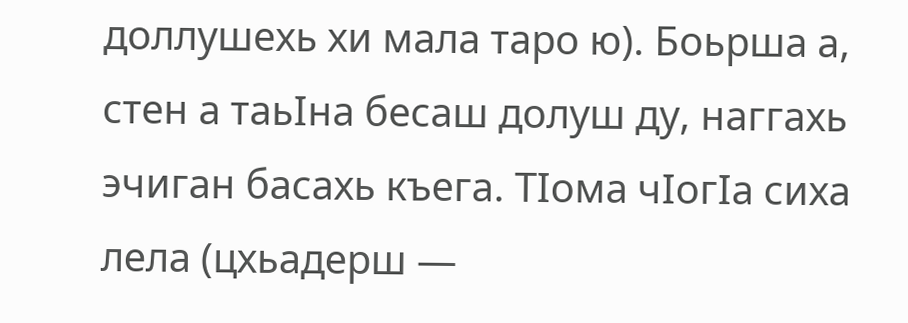доллушехь хи мала таро ю). Боьрша а, стен а таьӀна бесаш долуш ду, наггахь эчиган басахь къега. ТӀома чӀогӀа сиха лела (цхьадерш —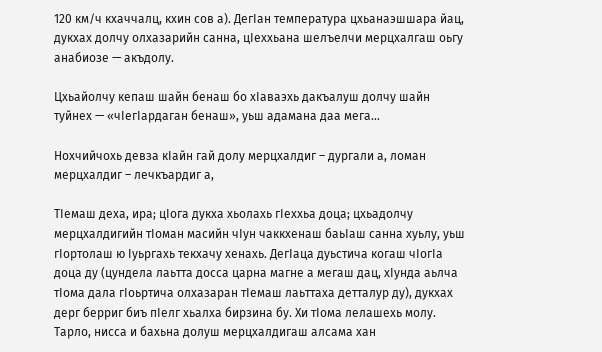120 км/ч кхаччалц, кхин сов а). ДегӀан температура цхьанаэшшара йац, дукхах долчу олхазарийн санна, цӀеххьана шелъелчи мерцхалгаш оьгу анабиозе — акъдолу.

Цхьайолчу кепаш шайн бенаш бо хӀаваэхь дакъалуш долчу шайн туйнех — «чӀегӀардаган бенаш», уьш адамана даа мега...

Нохчийчохь девза кӀайн гай долу мерцхалдиг – дургали а, ломан мерцхалдиг – лечкъардиг а,

ТӀемаш деха, ира; цӀога дукха хьолахь гӀеххьа доца; цхьадолчу мерцхалдигийн тӀоман масийн чӀун чаккхенаш баьӀаш санна хуьлу, уьш гӀортолаш ю Ӏуьргахь текхачу хенахь. ДегӀаца дуьстича когаш чӀогӀа доца ду (цундела лаьтта досса царна магне а мегаш дац, хӀунда аьлча тӀома дала гӀоьртича олхазаран тӀемаш лаьттаха детталур ду), дукхах дерг берриг биъ пӀелг хьалха бирзина бу. Хи тӀома лелашехь молу. Тарло, нисса и бахьна долуш мерцхалдигаш алсама хан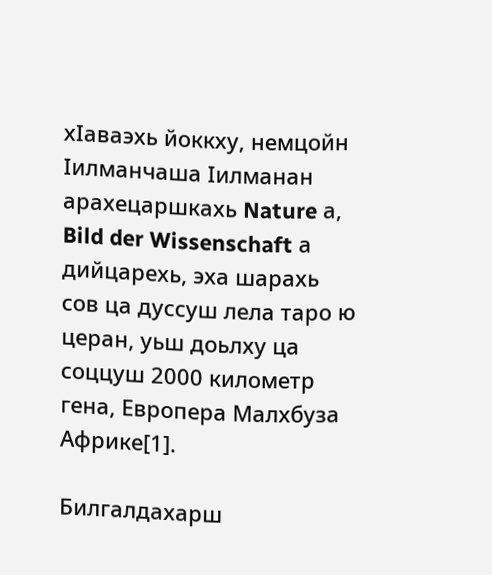хӀаваэхь йоккху, немцойн Ӏилманчаша Ӏилманан арахецаршкахь Nature а, Bild der Wissenschaft а дийцарехь, эха шарахь сов ца дуссуш лела таро ю церан, уьш доьлху ца соццуш 2000 километр гена, Европера Малхбуза Африке[1].

Билгалдахарш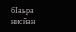бӀаьра нисйан